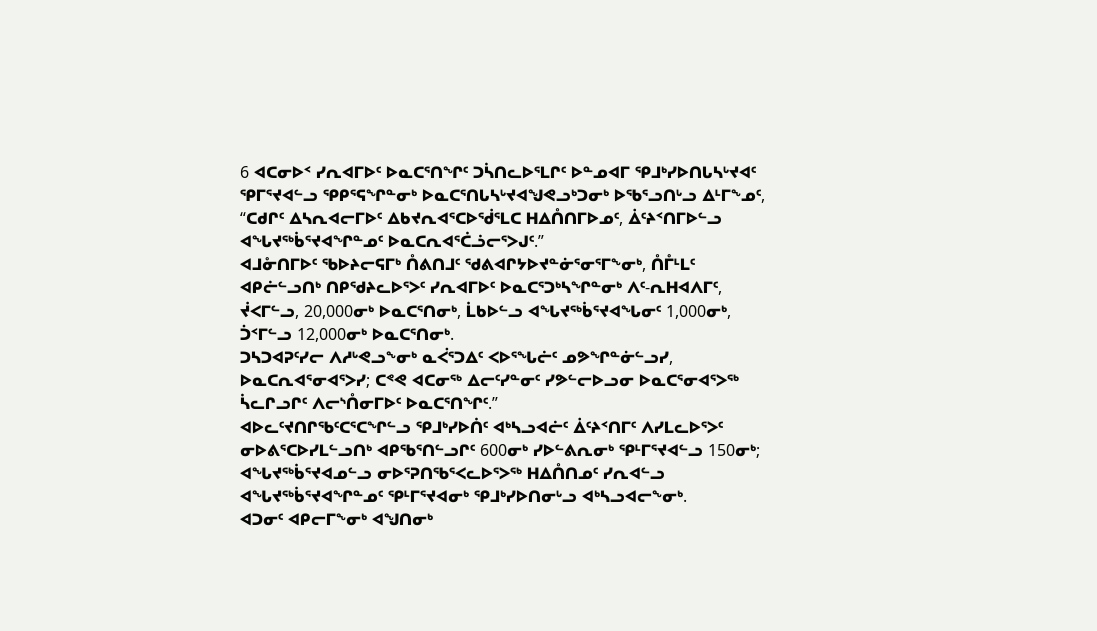6 ᐊᑕᓂᐅᑉ ᓯᕆᐊᒥᐅᑦ ᐅᓇᑕᕐᑎᖏᑦ ᑐᓵᑎᓚᐅᕐᒪᒋᑦ ᐅᓐᓄᐊᒥ ᕿᒧᒃᓯᐅᑎᒐᓴᒡᔪᐊᑦ ᕿᒥᕐᔪᐊᓪᓗ ᕿᑭᕐᕋᖏᓐᓂᒃ ᐅᓇᑕᕐᑎᒐᓴᒡᔪᐊᖑᕙᓗᒃᑐᓂᒃ ᐅᖃᕐᓗᑎᒡᓗ ᐃᒻᒥᖕᓄᑦ, “ᑕᑯᒋᑦ ᐃᓴᕆᐊᓕᒥᐅᑦ ᐃᑲᔪᕆᐊᕐᑕᐅᖂᕐᒪᑕ ᕼᐃᑍᑎᒥᐅᓄᑦ, ᐄᑦᔨᑉᑎᒥᐅᓪᓗ ᐊᖓᔪᖅᑳᕐᔪᐊᖏᓐᓄᑦ ᐅᓇᑕᕆᐊᕐᑖᓘᓕᕐᐳᒍᑦ.”
ᐊᒧᓁᑎᒥᐅᑦ ᖃᐅᔨᓕᕋᒥᒃ ᑍᕕᑎᒧᑦ ᖁᕕᐊᒋᔭᐅᔪᓐᓃᕐᓂᕐᒥᖕᓂᒃ, ᑍᒤᒻᒪᑦ ᐊᑭᓖᓪᓗᑎᒃ ᑎᑭᖁᔨᓚᐅᕐᐳᑦ ᓯᕆᐊᒥᐅᑦ ᐅᓇᑕᕐᑐᒃᓴᖏᓐᓂᒃ ᐱᑦ-ᕆᕼᐊᐱᒥᑦ, ᔫᐸᒥᓪᓗ, 20,000ᓂᒃ ᐅᓇᑕᕐᑎᓂᒃ, ᒫᑲᐅᓪᓗ ᐊᖓᔪᖅᑳᕐᔪᐊᖓᓂᑦ 1,000ᓂᒃ, ᑑᑉᒥᓪᓗ 12,000ᓂᒃ ᐅᓇᑕᕐᑎᓂᒃ.
ᑐᓴᑐᐊᕈᑦᓯᓕ ᐱᓱᒡᕙᓗᖕᓂᒃ ᓇᐹᕐᑐᐃᑦ ᐸᐅᕐᖓᓖᑦ ᓄᕗᖏᓐᓃᓪᓗᓯ, ᐅᓇᑕᕆᐊᕐᓂᐊᕐᐳᓯ; ᑕᕝᕙ ᐊᑕᓂᖅ ᐃᓕᑦᓯᓐᓂᑦ ᓯᕗᓪᓕᐅᓗᓂ ᐅᓇᑕᕐᓂᐊᕐᐳᖅ ᓵᓚᒋᓗᒋᑦ ᐱᓕᔅᑍᓂᒥᐅᑦ ᐅᓇᑕᕐᑎᖏᑦ.”
ᐊᐅᓚᑦᔪᑎᒋᖃᑦᑕᕐᑕᖏᓪᓗ ᕿᒧᒃᓯᐅᑏᑦ ᐊᒃᓴᓗᐊᓖᑦ ᐄᑦᔨᑉᑎᒥᑦ ᐱᓯᒪᓚᐅᕐᐳᑦ ᓂᐅᕕᕐᑕᐅᓯᒪᓪᓗᑎᒃ ᐊᑭᖃᕐᑎᓪᓗᒋᑦ 600ᓂᒃ ᓯᐅᓪᕕᕆᓂᒃ ᕿᒻᒥᕐᔪᐊᓪᓗ 150ᓂᒃ; ᐊᖓᔪᖅᑳᕐᔪᐊᓄᓪᓗ ᓂᐅᕐᕈᑎᖃᕐᐸᓚᐅᕐᐳᖅ ᕼᐃᑍᑎᓄᑦ ᓯᕆᐊᓪᓗ ᐊᖓᔪᖅᑳᕐᔪᐊᖏᓐᓄᑦ ᕿᒻᒥᕐᔪᐊᓂᒃ ᕿᒧᒃᓯᐅᑎᓂᒡᓗ ᐊᒃᓴᓗᐊᓕᖕᓂᒃ.
ᐊᑐᓂᑦ ᐊᑭᓕᒥᖕᓂᒃ ᐊᖑᑎᓂᒃ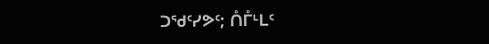ᑐᖁᑦᓯᕗᑦ; ᑍᒤᒻᒪᑦ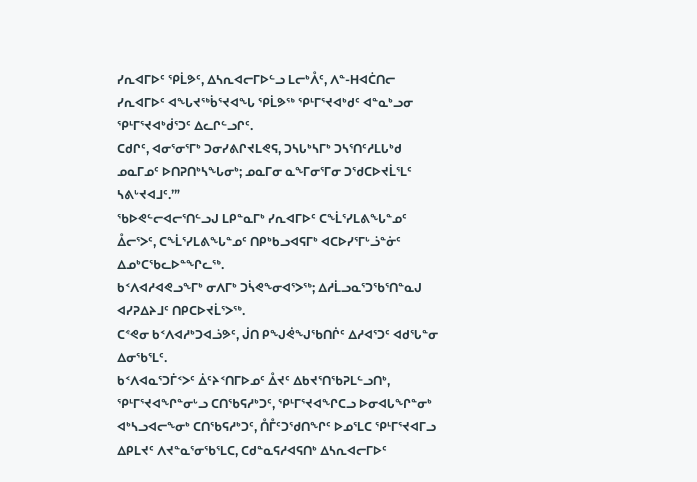ᓯᕆᐊᒥᐅᑦ ᕿᒫᕗᑦ, ᐃᓴᕆᐊᓕᒥᐅᓪᓗ ᒪᓕᒃᐰᑦ, ᐱᓐ-ᕼᐊᑖᑎᓕ ᓯᕆᐊᒥᐅᑦ ᐊᖓᔪᖅᑳᕐᔪᐊᖓ ᕿᒫᕗᖅ ᕿᒻᒥᕐᔪᐊᒃᑯᑦ ᐊᓐᓇᒃᓗᓂ ᕿᒻᒥᕐᔪᐊᒃᑰᕐᑐᑦ ᐃᓚᒋᓪᓗᒋᑦ.
ᑕᑯᒋᑦ, ᐊᓂᕐᓂᕐᒥᒃ ᑐᓂᓯᕕᒋᔪᒪᕙᕋ, ᑐᓴᒐᒃᓴᒥᒃ ᑐᓴᕐᑎᑦᓱᒪᒐᒃᑯ ᓄᓇᒥᓄᑦ ᐅᑎᕈᑎᒃᓴᖓᓂᒃ; ᓄᓇᒥᓂ ᓇᖕᒥᓂᕐᒥᓂ ᑐᖁᑕᐅᔪᒫᕐᒪᑦ ᓴᕕᒡᔪᐊᒧᑦ.’”
ᖃᐅᕙᓪᓕᐊᓕᕐᑎᓪᓗᒍ ᒪᑭᓐᓇᒥᒃ ᓯᕆᐊᒥᐅᑦ ᑕᖕᒫᕐᓯᒪᕕᖓᓐᓄᑦ ᐂᓕᕐᐳᑦ, ᑕᖕᒫᕐᓯᒪᕕᖓᓐᓄᑦ ᑎᑭᒃᑲᓗᐊᕋᒥᒃ ᐊᑕᐅᓯᕐᒥᒡᓘᓐᓃᑦ ᐃᓄᒃᑕᖃᓚᐅᓐᖏᓚᖅ.
ᑲᑉᐱᐊᓱᐊᕙᓗᖕᒥᒃ ᓂᐱᒥᒃ ᑐᓵᕙᖕᓂᐊᕐᐳᖅ; ᐃᓱᒫᓗᓇᕐᑐᖃᕐᑎᓐᓇᒍ ᐊᓯᕈᐃᔨᒧᑦ ᑎᑭᑕᐅᔪᒫᕐᐳᖅ.
ᑕᕝᕙᓂ ᑲᑉᐱᐊᓱᒃᑐᐊᓘᕗᑦ, ᒎᑎ ᑭᖑᕚᖑᖃᑎᒌᑦ ᐃᓱᐊᕐᑐᑦ ᐊᑯᕐᒐᓐᓂ ᐃᓂᖃᕐᒪᑦ.
ᑲᑉᐱᐊᓇᕐᑐᒦᑉᐳᑦ ᐄᑦᔨᑉᑎᒥᐅᓄᑦ ᐂᔪᑦ ᐃᑲᔪᕐᑎᖃᕈᒪᓪᓗᑎᒃ, ᕿᒻᒥᕐᔪᐊᖏᓐᓂᒡᓗ ᑕᑎᖃᕋᓱᒃᑐᑦ, ᕿᒻᒥᕐᔪᐊᖏᑕᓗ ᐅᓂᐊᒐᖏᓐᓂᒃ ᐊᒃᓴᓗᐊᓕᖕᓂᒃ ᑕᑎᖃᕋᓱᒃᑐᑦ, ᑍᒤᑦᑐᖁᑎᖏᑦ ᐅᓄᕐᒪᑕ ᕿᒻᒥᕐᔪᐊᒥᓗ ᐃᑭᒪᔪᑦ ᐱᔪᓐᓇᕐᓂᖃᕐᒪᑕ, ᑕᑯᓐᓇᕋᓱᐊᕋᑎᒃ ᐃᓴᕆᐊᓕᒥᐅᑦ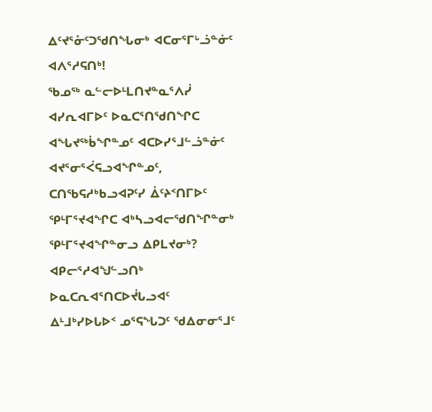ᐃᑦᔪᕐᓁᑦᑐᖁᑎᖓᓂᒃ ᐊᑕᓂᕐᒥᒡᓘᓐᓃᑦ ᐊᐱᕐᓱᕋᑎᒃ!
ᖃᓄᖅ ᓇᓪᓕᐅᒻᒪᑎᔪᓐᓇᕐᐱᓰ ᐊᓯᕆᐊᒥᐅᑦ ᐅᓇᑕᕐᑎᖁᑎᖏᑕ ᐊᖓᔪᖅᑳᖏᓐᓄᑦ ᐊᑕᐅᓯᕐᒧᓪᓘᓐᓃᑦ ᐊᔪᕐᓂᕐᐹᕋᓗᐊᖏᓐᓄᑦ, ᑕᑎᖃᕋᓱᒃᑲᓗᐊᕈᑦᓯ ᐄᑦᔨᑉᑎᒥᐅᑦ ᕿᒻᒥᕐᔪᐊᖏᑕ ᐊᒃᓴᓗᐊᓕᖁᑎᖏᓐᓂᒃ ᕿᒻᒥᕐᔪᐊᖏᓐᓂᓗ ᐃᑭᒪᔪᓂᒃ?
ᐊᑭᓕᕐᓱᐊᖑᓪᓗᑎᒃ ᐅᓇᑕᕆᐊᕐᑎᑕᐅᔫᒐᓗᐊᑦ ᐃᒻᒧᒃᓯᐅᒐᐅᑉ ᓄᕐᕋᖓᑐᑦ ᖁᐃᓂᓂᕐᒧᑦ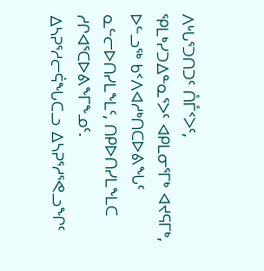ᐱᒡᒐᕐᑐᑎᑐᑦ ᑍᒤᑉᐳᑦ, ᕿᒪᒃᓯᑐᐃᓐᓇᕐᐳᑦ ᐊᑭᒪᓂᕐᒥᒃ ᐊᔪᕋᒥᒃ, ᐅᓪᓗᖅ ᑲᑉᐱᐊᓱᒃᑎᑕᐅᕕᖓᑦ ᓇᓪᓕᐅᑎᓯᒪᖕᒪᑦ, ᑎᑭᐅᑎᓯᒪᖕᒪᑕ ᓱᒋᐊᕐᑕᐅᕕᖕᒥᖕᓄᑦ.
ᐃᓴᕈᕐᓱᓕᕌᖓᑕᓗ ᐃᓴᕈᕐᓱᕐᕙᓗᖏᑦ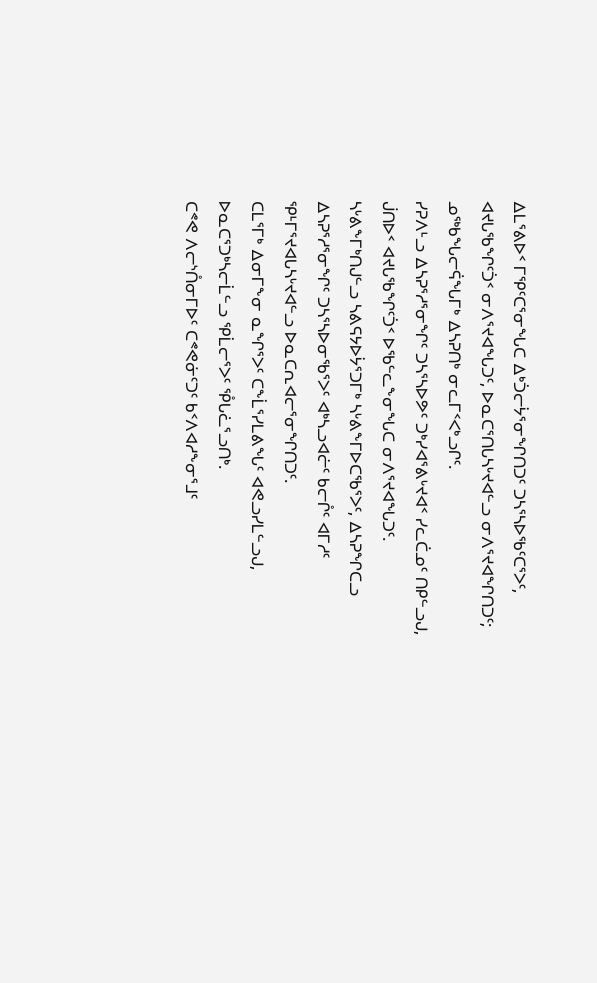ᐃᒪᕐᕕᐅᑉ ᒥᕿᑦᑕᕐᓂᖓᑕ ᐃᒃᑑᓕᔮᕐᓂᖏᑎᑐᑦ ᑐᓴᕐᓴᐅᖃᑦᑕᕐᐳᑦ, ᐊᔪᒐᖃᖏᑦᑑᑉ ᓂᐱᕐᔪᐊᖓᑐᑦ, ᐅᓇᑕᕐᑎᒐᓴᒡᔪᐊᓪᓗ ᓂᐱᕐᔪᐊᖏᑎᑐᑦ; ᓄᖅᑲᖓᓕᕌᖓᒥᒃ ᐃᓴᕈᑎᒃ ᓂᓚᒥᑉᐸᒃᓗᒋᑦ.
ᓯᕈᐱᒻᓗ ᐃᓴᕈᕐᓱᕐᓂᖏᑦ ᑐᓴᕐᓴᐅᕗᑦ ᑐᒃᓯᐊᕐᕕᒡᔪᐊᑉ ᓯᓚᑖᓄᑦ ᑎᑭᓪᓗᒍ, ᒎᑎᐅᑉ ᐊᔪᒐᖃᖏᑦᑑᑉ ᐅᖃᓪᓚᖕᓂᖓᑕ ᓂᐱᕐᔪᐊᖓᑐᑦ.
ᓴᒡᕕᖕᒥᒃᑎᒍᓪᓗ ᓴᕕᕋᔭᐅᔮᕐᑐᒥᒃ ᓴᒡᕕᖕᒥᐅᑕᖃᕐᐳᑦ, ᐃᓴᕈᖏᑕᓗ ᐃᓴᕈᕐᓱᕐᓂᖏᑦ ᑐᓴᕐᓴᐅᓂᖃᕐᐳᑦ ᐊᒃᓴᓗᐊᓖᑦ ᑲᓕᒊᑦ ᐊᒥᓱᑦ ᕿᒻᒥᕐᔪᐊᒐᓴᒡᔪᐊᓪᓗ ᐅᓇᑕᕆᐊᓕᕐᓂᖏᑎᑐᑦ.
ᑕᒪᕐᒥᒃ ᐃᓂᒥᖕᓂ ᓇᖏᕐᐳᑦ ᑕᖕᒫᕐᓯᒪᕕᖓᑦ ᐊᕙᓗᓯᒪᓪᓗᒍ, ᐅᓇᑕᕐᑐᒃᓴᓕᒫᓪᓗ ᕿᒫᓕᕐᐳᑦ ᕾᒐᓛᕐᓗᑎᒃ.
ᑕᕝᕙ ᐱᓕᔅᑍᓂᒥᐅᑦ ᑕᕝᕙᓃᑦᑐᑦ ᑲᑉᐱᐊᓱᖕᓂᕐᒧᑦ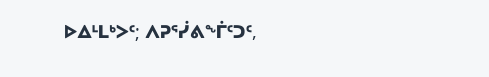ᐅᐃᒻᒪᒃᐳᑦ; ᐱᕈᕐᓰᕕᖕᒦᑦᑐᑦ,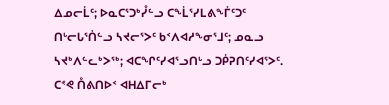ᐃᓄᓕᒫᑦ; ᐅᓇᑕᕐᑐᒃᓮᓪᓗ ᑕᖕᒫᕐᓯᒪᕕᖕᒦᑦᑐᑦ ᑎᒡᓕᒐᕐᑏᓪᓗ ᓴᔪᓕᕐᐳᑦ ᑲᑉᐱᐊᓱᖕᓂᕐᒧᑦ; ᓄᓇᓗ ᓴᔪᒃᐱᓪᓚᒃᐳᖅ; ᐊᑕᖏᑦᓯᐊᕐᓗᑎᒡᓗ ᑐᑮᕈᑎᑦᓯᐊᕐᐳᑦ.
ᑕᕝᕙ ᑍᕕᑎᐅᑉ ᐊᕼᐃᒥᓕᒃ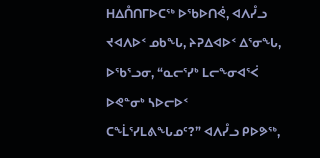ᕼᐃᑍᑎᒥᐅᑕᖅ ᐅᖃᐅᑎᕚ, ᐊᐱᓮᓗ ᔪᐊᐱᐅᑉ ᓄᑲᖓ, ᔨᕈᐃᐊᐅᑉ ᐃᕐᓂᖓ, ᐅᖃᕐᓗᓂ, “ᓇᓕᕐᓯᒃ ᒪᓕᖕᓂᐊᕐᐹ ᐅᕙᓐᓂᒃ ᓴᐅᓕᐅᑉ ᑕᖕᒫᕐᓯᒪᕕᖓᓄᑦ?” ᐊᐱᓮᓗ ᑭᐅᕗᖅ,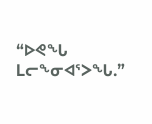“ᐅᕙᖓ ᒪᓕᖕᓂᐊᕐᐳᖓ.”